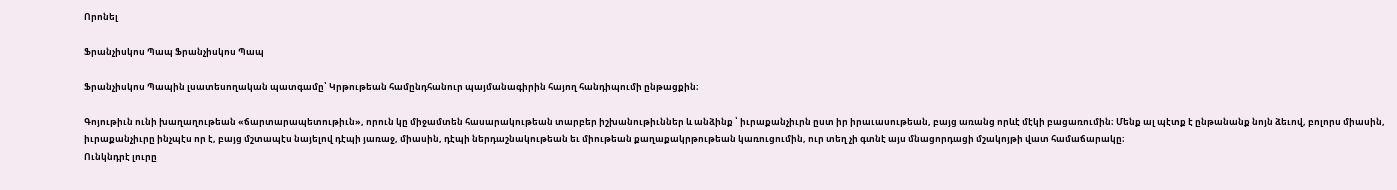Որոնել

Ֆրանչիսկոս Պապ Ֆրանչիսկոս Պապ

Ֆրանչիսկոս Պապին լսատեսողական պատգամը՝ Կրթութեան համընդհանուր պայմանագիրին հայող հանդիպումի ընթացքին։

Գոյութիւն ունի խաղաղութեան «ճարտարապետութիւն», որուն կը միջամտեն հասարակութեան տարբեր իշխանութիւններ և անձինք ՝ իւրաքանչիւրն ըստ իր իրաւասութեան, բայց առանց որևէ մէկի բացառումին։ Մենք ալ պէտք է ընթանանք նոյն ձեւով, բոլորս միասին, իւրաքանչիւրը ինչպէս որ է, բայց մշտապէս նայելով դէպի յառաջ, միասին, դէպի ներդաշնակութեան եւ միութեան քաղաքակրթութեան կառուցումին, ուր տեղ չի գտնէ այս մնացորդացի մշակոյթի վատ համաճարակը։
Ունկնդրէ լուրը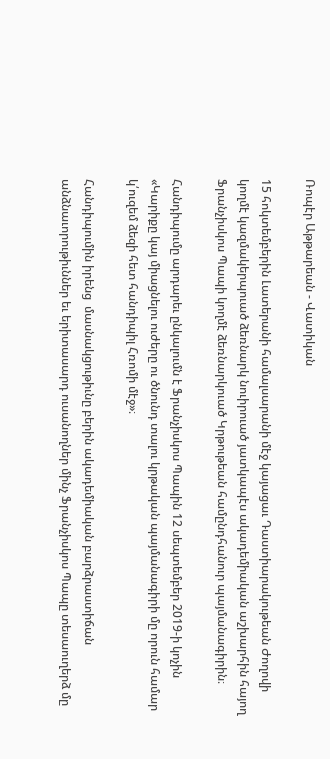Ռոպէր Աթթարեան - Վատիկան

15 հոկտեմբերին Լատերանի համալսարանի մէջ կայացաւ Դաստիարակութեան Ժողովի կողմէ կազմակերպուած ձեռնարկ նուիրուած յատկապէս ակադեմիական աշխարհին հայող Ֆրանչիսկոս Պապի կողմէ ձեռնարկուած Կրթութեան համընդհանուր պայմանագիրին։

Հանդիպումը արդարեւ ընկալումն է Ֆրանչիսկոս Պապին 12 սեպտեմբեր 2019-ի կոչին «Կարիքը կայ միացնելու ուժերը ու ծնունդ տալու կրթական պայմանագիրի մը որուն համար կ՛ուզեմ ձեզի հետ հանդիպիլ Հռոմի մէջ»։

Հանդիպումին իրենց  մասնակցութիւնը բերին ակադեմիական բարձրաստիճան անձնաւորութիւններ եւ երիտասարդ ուսանողներ մինչ Ֆրանչիսկոս Պապը տեսաուղերձ մը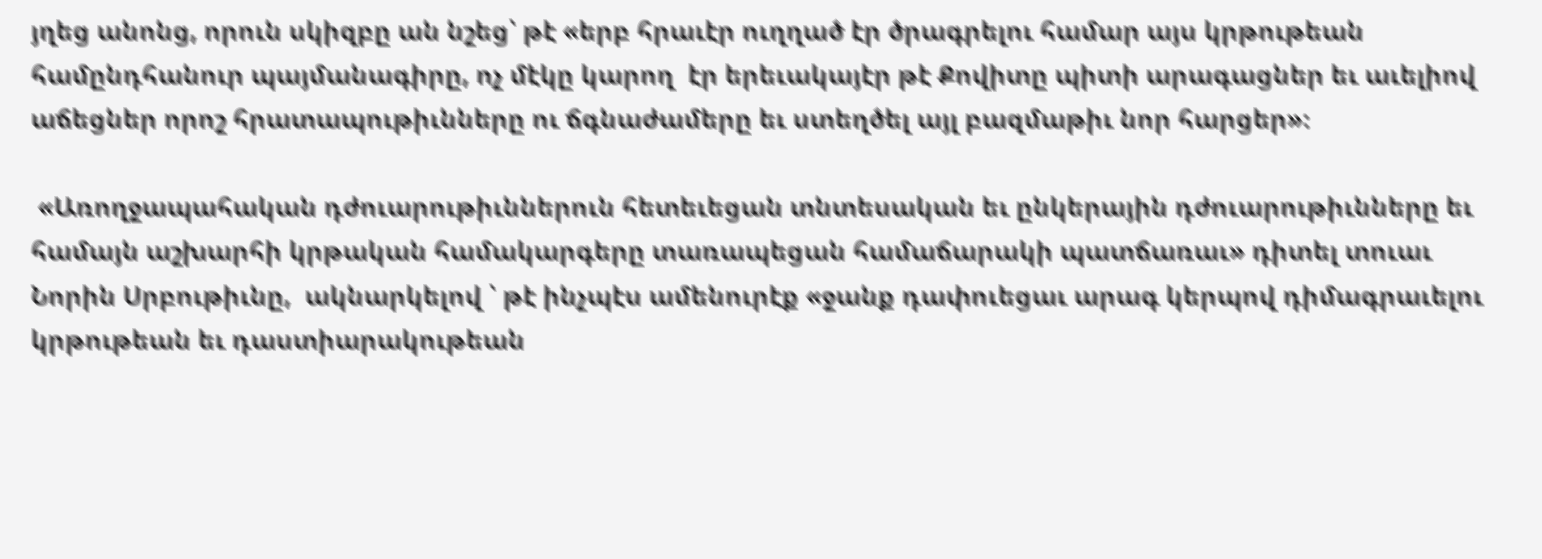յղեց անոնց, որուն սկիզբը ան նշեց՝ թէ «երբ հրաւէր ուղղած էր ծրագրելու համար այս կրթութեան համընդհանուր պայմանագիրը, ոչ մէկը կարող  էր երեւակայէր թէ Քովիտը պիտի արագացներ եւ աւելիով աճեցներ որոշ հրատապութիւնները ու ճգնաժամերը եւ ստեղծել այլ բազմաթիւ նոր հարցեր»։

 «Առողջապահական դժուարութիւններուն հետեւեցան տնտեսական եւ ընկերային դժուարութիւնները եւ համայն աշխարհի կրթական համակարգերը տառապեցան համաճարակի պատճառաւ» դիտել տուաւ Նորին Սրբութիւնը,  ակնարկելով ՝ թէ ինչպէս ամենուրէք «ջանք դափուեցաւ արագ կերպով դիմագրաւելու կրթութեան եւ դաստիարակութեան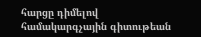հարցը դիմելով համակարգչային գիտութեան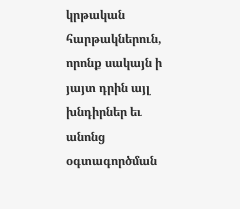կրթական հարթակներուն, որոնք սակայն ի յայտ դրին այլ խնդիրներ եւ անոնց օգտագործման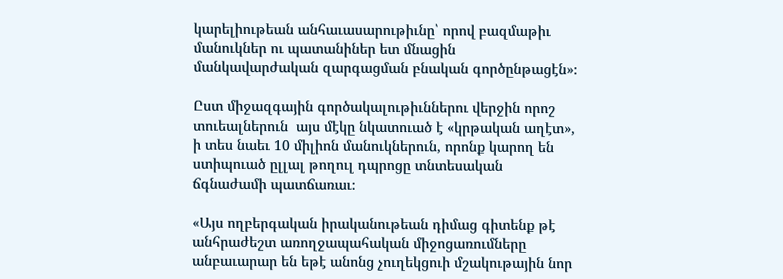կարելիութեան անհաւասարութիւնը՝ որով բազմաթիւ մանուկներ ու պատանիներ ետ մնացին  մանկավարժական զարգացման բնական գործընթացէն»։

Ըստ միջազգային գործակալութիւններու վերջին որոշ տուեալներուն  այս մէկը նկատուած է «կրթական աղէտ», ի տես նաեւ 10 միլիոն մանուկներուն, որոնք կարող են ստիպուած ըլլալ թողուլ դպրոցը տնտեսական ճգնաժամի պատճառաւ։

«Այս ողբերգական իրականութեան դիմաց գիտենք թէ անհրաժեշտ առողջապահական միջոցառումները անբաւարար են եթէ անոնց չուղեկցուի մշակութային նոր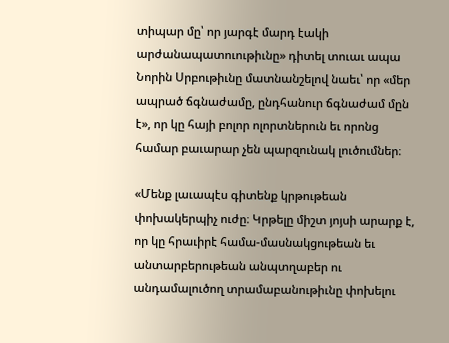տիպար մը՝ որ յարգէ մարդ էակի արժանապատուութիւնը» դիտել տուաւ ապա Նորին Սրբութիւնը մատնանշելով նաեւ՝ որ «մեր ապրած ճգնաժամը, ընդհանուր ճգնաժամ մըն է», որ կը հայի բոլոր ոլորտներուն եւ որոնց համար բաւարար չեն պարզունակ լուծումներ։

«Մենք լաւապէս գիտենք կրթութեան փոխակերպիչ ուժը։ Կրթելը միշտ յոյսի արարք է, որ կը հրաւիրէ համա-մասնակցութեան եւ անտարբերութեան անպտղաբեր ու անդամալուծող տրամաբանութիւնը փոխելու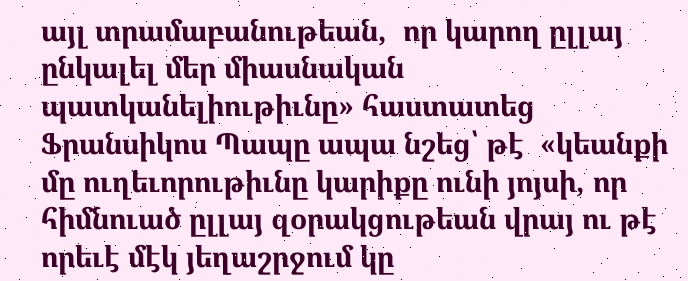այլ տրամաբանութեան,  որ կարող ըլլայ ընկալել մեր միասնական պատկանելիութիւնը» հաստատեց Ֆրանսիկոս Պապը ապա նշեց՝ թէ  «կեանքի մը ուղեւորութիւնը կարիքը ունի յոյսի, որ հիմնուած ըլլայ զօրակցութեան վրայ ու թէ որեւէ մէկ յեղաշրջում կը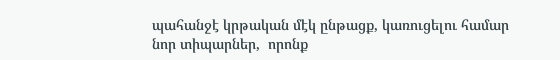պահանջէ կրթական մէկ ընթացք, կառուցելու համար  նոր տիպարներ,  որոնք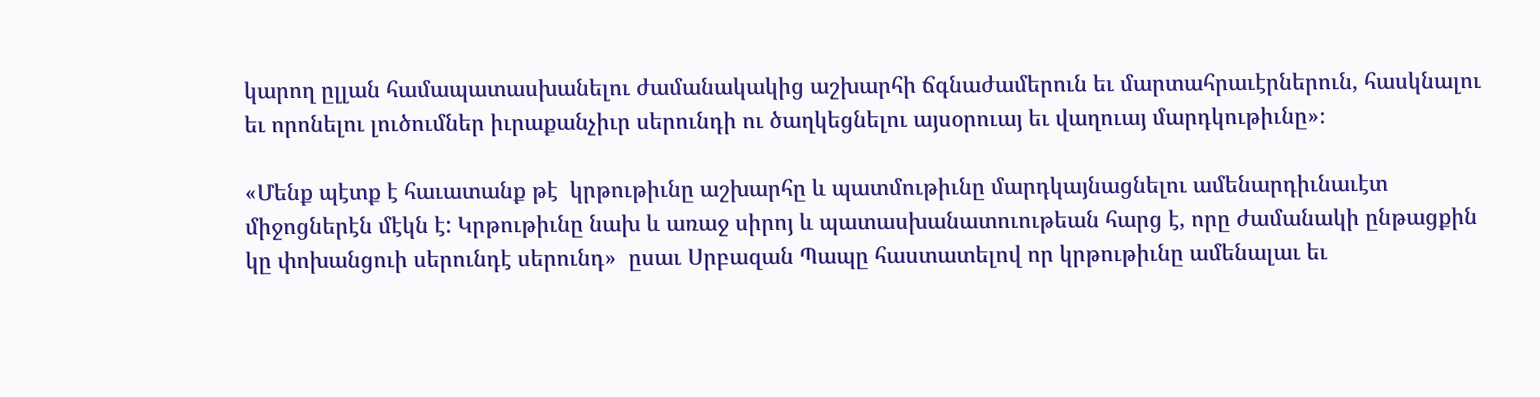կարող ըլլան համապատասխանելու ժամանակակից աշխարհի ճգնաժամերուն եւ մարտահրաւէրներուն, հասկնալու եւ որոնելու լուծումներ իւրաքանչիւր սերունդի ու ծաղկեցնելու այսօրուայ եւ վաղուայ մարդկութիւնը»։

«Մենք պէտք է հաւատանք թէ  կրթութիւնը աշխարհը և պատմութիւնը մարդկայնացնելու ամենարդիւնաւէտ միջոցներէն մէկն է: Կրթութիւնը նախ և առաջ սիրոյ և պատասխանատուութեան հարց է, որը ժամանակի ընթացքին կը փոխանցուի սերունդէ սերունդ»  ըսաւ Սրբազան Պապը հաստատելով որ կրթութիւնը ամենալաւ եւ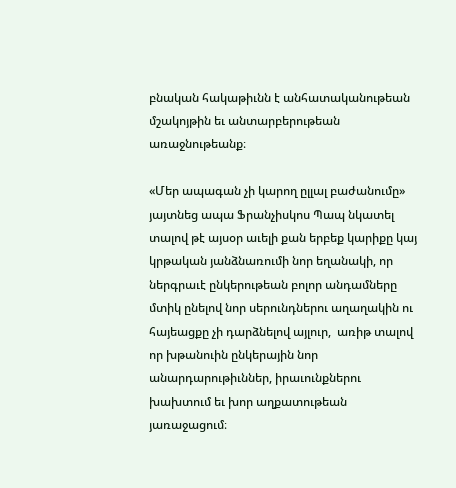բնական հակաթիւնն է անհատականութեան մշակոյթին եւ անտարբերութեան առաջնութեանք։

«Մեր ապագան չի կարող ըլլալ բաժանումը» յայտնեց ապա Ֆրանչիսկոս Պապ նկատել տալով թէ այսօր աւելի քան երբեք կարիքը կայ կրթական յանձնառումի նոր եղանակի, որ ներգրաւէ ընկերութեան բոլոր անդամները մտիկ ընելով նոր սերունդներու աղաղակին ու հայեացքը չի դարձնելով այլուր,  առիթ տալով որ խթանուին ընկերային նոր անարդարութիւններ, իրաւունքներու խախտում եւ խոր աղքատութեան յառաջացում։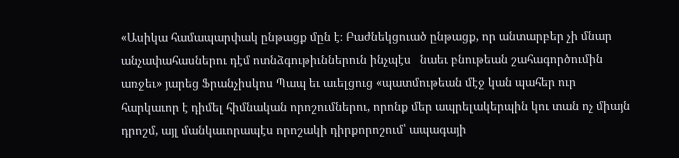«Ասիկա համապարփակ ընթացք մըն է։ Բաժնեկցուած ընթացք, որ անտարբեր չի մնար անչափահասներու դէմ ոտնձգութիւններուն ինչպէս   նաեւ բնութեան շահագործումին առջեւ» յարեց Ֆրանչիսկոս Պապ եւ աւելցուց «պատմութեան մէջ կան պահեր ուր հարկաւոր է դիմել հիմնական որոշումներու, որոնք մեր ապրելակերպին կու տան ոչ միայն դրոշմ, այլ մանկաւորապէս որոշակի դիրքորոշում՝ ապագայի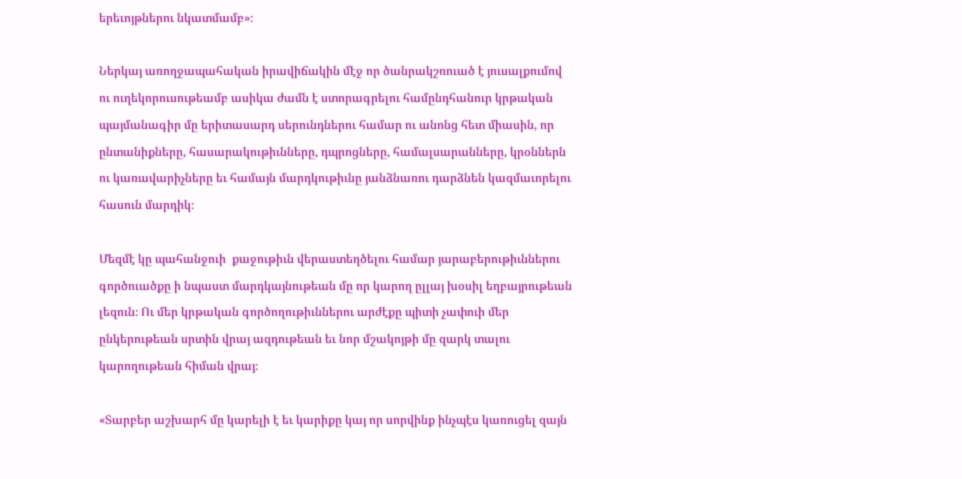երեւոյթներու նկատմամբ»։

Ներկայ առողջապահական իրավիճակին մէջ որ ծանրակշռուած է յուսալքումով ու ուղեկորուսութեամբ ասիկա ժամն է ստորագրելու համընդհանուր կրթական պայմանագիր մը երիտասարդ սերունդներու համար ու անոնց հետ միասին, որ ընտանիքները, հասարակութիւնները, դպրոցները, համալսարանները, կրօններն ու կառավարիչները եւ համայն մարդկութիւնը յանձնառու դարձնեն կազմաւորելու հասուն մարդիկ։

Մեզմէ կը պահանջուի  քաջութիւն վերաստեղծելու համար յարաբերութիւններու գործուածքը ի նպաստ մարդկայնութեան մը որ կարող ըլլայ խօսիլ եղբայրութեան լեզուն։ Ու մեր կրթական գործողութիւններու արժէքը պիտի չափուի մեր ընկերութեան սրտին վրայ ազդութեան եւ նոր մշակոյթի մը զարկ տալու կարողութեան հիման վրայ։

«Տարբեր աշխարհ մը կարելի է եւ կարիքը կայ որ սորվինք ինչպէս կառուցել զայն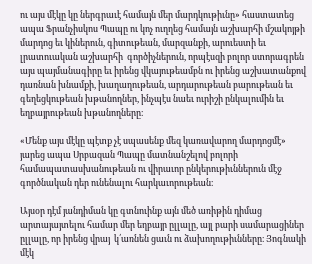ու այս մէկը կը ներգրաւէ համայն մեր մարդկութիւնը» հաստատեց ապա Ֆրանչիսկոս Պապը ու կոչ ուղղեց համայն աշխարհի մշակոյթի մարդոց եւ կիներուն, գիտութեան, մարզանքի, արուեստի եւ լրատուական աշխարհի  գործիչներուն, որպէսզի բոլոր ստորագրեն այս պայմանագիրը եւ իրենց վկայութեամբն ու իրենց աշխատանքով դառնան խնամքի, խաղաղութեան, արդարութեան բարութեան եւ գեղեցկութեան խթանողներ, ինչպէս նաեւ ուրիշի ընկալումին եւ եղբայրութեան խթանողները։

«Մենք այս մէկը պէտք չէ սպասենք մեզ կառավարող մարդոցմէ» յարեց ապա Սրբազան Պապը մատնանշելով բոլորի համապատասխանութեան ու վիրաւոր ընկերութիւններուն մէջ գործնական դեր ունենալու հարկաւորութեան։

Այսօր դէմ յանդիման կը գտնուինք այն մեծ առիթին դիմաց արտայայտելու համար մեր եղբայր ըլլալը, այլ բարի սամարացիներ ըլլալը, որ իրենց վրայ  կ՛առնեն ցաւն ու ձախողութիւնները։ Յոգնակի մէկ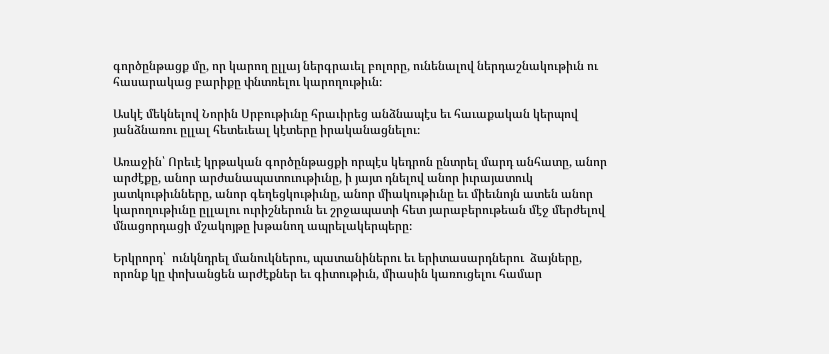գործընթացք մը, որ կարող ըլլայ ներգրաւել բոլորը, ունենալով ներդաշնակութիւն ու հասարակաց բարիքը փնտռելու կարողութիւն։

Ասկէ մեկնելով Նորին Սրբութիւնը հրաւիրեց անձնապէս եւ հաւաքական կերպով յանձնառու ըլլալ հետեւեալ կէտերը իրականացնելու։

Առաջին՝ Որեւէ կրթական գործընթացքի որպէս կեդրոն ընտրել մարդ անհատը, անոր արժէքը, անոր արժանապատուութիւնը, ի յայտ դնելով անոր իւրայատուկ յատկութիւնները, անոր գեղեցկութիւնը, անոր միակութիւնը եւ միեւնոյն ատեն անոր կարողութիւնը ըլլալու ուրիշներուն եւ շրջապատի հետ յարաբերութեան մէջ մերժելով մնացորդացի մշակոյթը խթանող ապրելակերպերը։

Երկրորդ՝  ունկնդրել մանուկներու, պատանիներու եւ երիտասարդներու  ձայները,  որոնք կը փոխանցեն արժէքներ եւ գիտութիւն, միասին կառուցելու համար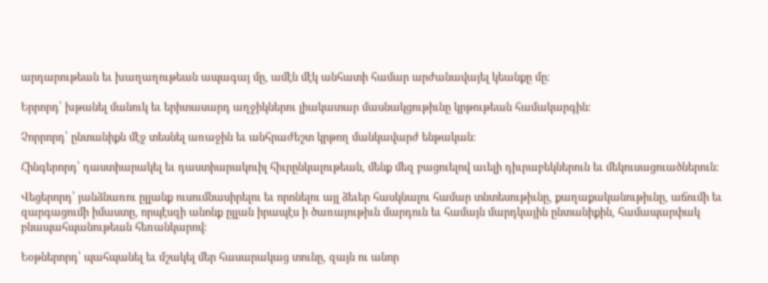արդարութեան եւ խաղաղութեան ապագայ մը, ամէն մէկ անհատի համար արժանավայել կեանքը մը։

Երրորդ՝ խթանել մանուկ եւ երիտասարդ աղջիկներու լիակատար մասնակցութիւնը կրթութեան համակարգին։

Չորրորդ՝ ընտանիքն մէջ տեսնել առաջին եւ անհրաժեշտ կրթող մանկավարժ ենթական։

Հինգերորդ՝ դաստիարակել եւ դաստիարակուիլ հիւրընկալութեան, մենք մեզ բացուելով աւելի դիւրաբեկներուն եւ մեկուսացուածներուն։

Վեցերորդ՝ յանձնառու ըլլանք ուսումնասիրելու եւ որոնելու այլ ձեւեր հասկնալու համար տնտեսութիւնը, քաղաքականութիւնը, աճումի եւ զարգացումի իմաստը, որպէսզի անոնք ըլլան իրապէս ի ծառայութիւն մարդուն եւ համայն մարդկային ընտանիքին, համապարփակ բնապահպանութեան հեռանկարով։

Եօթներորդ՝ պահպանել եւ մշակել մեր հասարակաց տունը, զայն ու անոր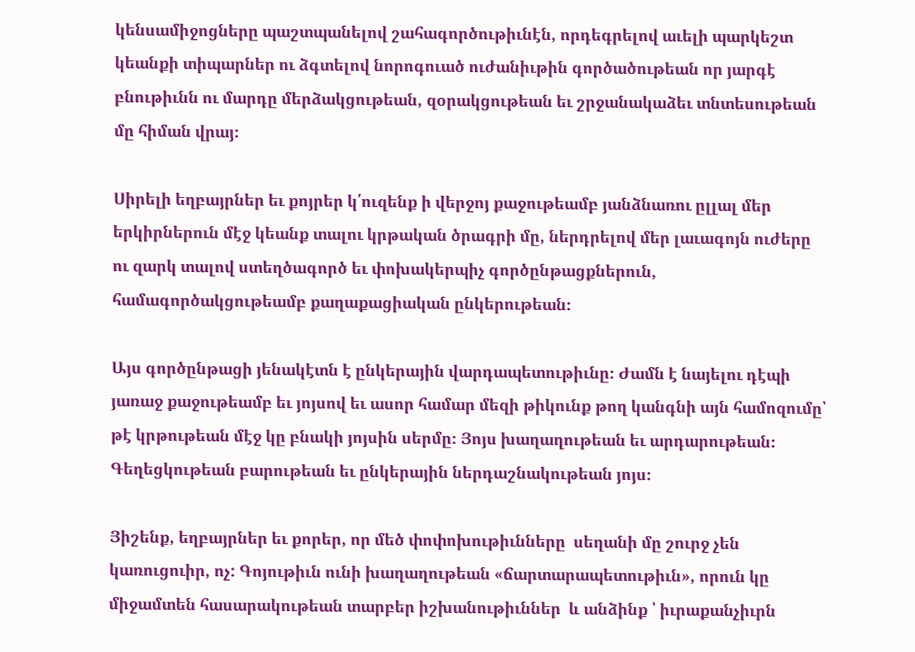կենսամիջոցները պաշտպանելով շահագործութիւնէն, որդեգրելով աւելի պարկեշտ կեանքի տիպարներ ու ձգտելով նորոգուած ուժանիւթին գործածութեան որ յարգէ բնութիւնն ու մարդը մերձակցութեան, զօրակցութեան եւ շրջանակաձեւ տնտեսութեան մը հիման վրայ։

Սիրելի եղբայրներ եւ քոյրեր կ՛ուզենք ի վերջոյ քաջութեամբ յանձնառու ըլլալ մեր երկիրներուն մէջ կեանք տալու կրթական ծրագրի մը, ներդրելով մեր լաւագոյն ուժերը ու զարկ տալով ստեղծագործ եւ փոխակերպիչ գործընթացքներուն, համագործակցութեամբ քաղաքացիական ընկերութեան։

Այս գործընթացի յենակէտն է ընկերային վարդապետութիւնը։ Ժամն է նայելու դէպի յառաջ քաջութեամբ եւ յոյսով եւ ասոր համար մեզի թիկունք թող կանգնի այն համոզումը՝ թէ կրթութեան մէջ կը բնակի յոյսին սերմը։ Յոյս խաղաղութեան եւ արդարութեան։ Գեղեցկութեան բարութեան եւ ընկերային ներդաշնակութեան յոյս։

Յիշենք, եղբայրներ եւ քորեր, որ մեծ փոփոխութիւնները  սեղանի մը շուրջ չեն  կառուցուիր, ոչ: Գոյութիւն ունի խաղաղութեան «ճարտարապետութիւն», որուն կը  միջամտեն հասարակութեան տարբեր իշխանութիւններ  և անձինք ՝ իւրաքանչիւրն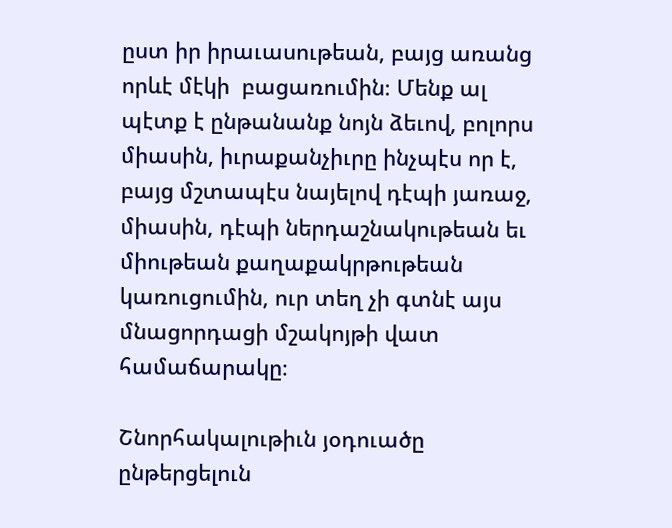ըստ իր իրաւասութեան, բայց առանց որևէ մէկի  բացառումին։ Մենք ալ պէտք է ընթանանք նոյն ձեւով, բոլորս միասին, իւրաքանչիւրը ինչպէս որ է, բայց մշտապէս նայելով դէպի յառաջ, միասին, դէպի ներդաշնակութեան եւ միութեան քաղաքակրթութեան կառուցումին, ուր տեղ չի գտնէ այս մնացորդացի մշակոյթի վատ համաճարակը։

Շնորհակալութիւն յօդուածը ընթերցելուն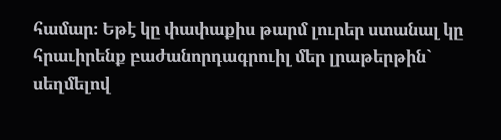համար։ Եթէ կը փափաքիս թարմ լուրեր ստանալ կը հրաւիրենք բաժանորդագրուիլ մեր լրաթերթին` սեղմելով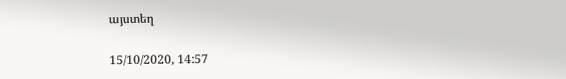այստեղ

15/10/2020, 14:57